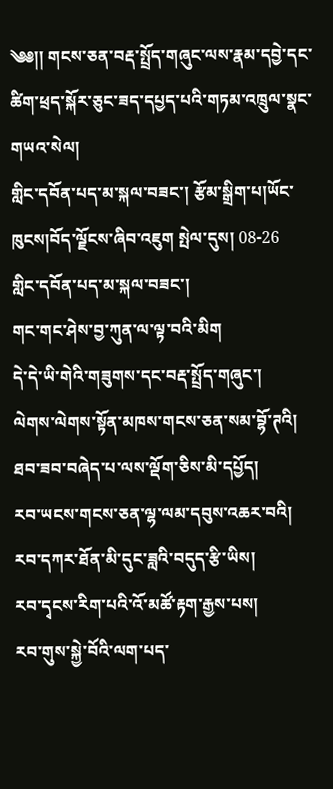༄༅།། གངས་ཅན་བརྡ་སྤྲོད་གཞུང་ལས་རྣམ་དབྱེ་དང་ཚིག་ཕྲད་སྐོར་ཅུང་ཟད་དཔྱད་པའི་གཏམ་འཁྲུལ་སྣང་གཡའ་སེལ།
གླིང་དབོན་པད་མ་སྐལ་བཟང་། རྩོམ་སྒྲིག་པ།ཡོང་ཁུངས།བོད་ལྗོངས་ཞིབ་འཇུག སྤེལ་དུས། 08-26
གླིང་དབོན་པད་མ་སྐལ་བཟང་།
གང་གང་ཤེས་བྱ་ཀུན་ལ་ལྟ་བའི་མིག
དེ་དེ་ཡི་གེའི་གཟུགས་དང་བརྡ་སྤྲོད་གཞུང་།
ལེགས་ལེགས་སྟོན་མཁས་གངས་ཅན་སམ་བྷོ་ཊའི།
ཐབ་ཟབ་བཞེད་པ་ལས་ལྡོག་ཅིས་མི་དཔྱོད།
རབ་ཡངས་གངས་ཅན་ལྷ་ལམ་དབུས་འཆར་བའི།
རབ་དཀར་ཐོན་མི་དུང་ཟླའི་བདུད་རྩི་ཡིས།
རབ་དྭངས་རིག་པའི་འོ་མཚོ་རྟག་རྒྱས་པས།
རབ་གུས་སྐྱེ་བོའི་ལག་པད་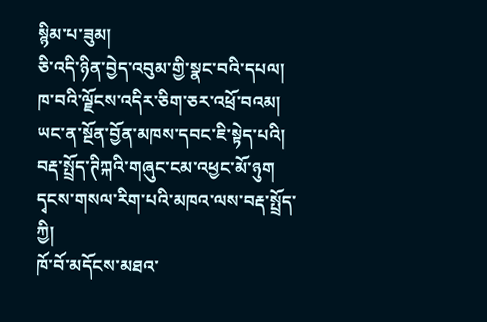སྙིམ་པ་ཟུམ།
ཅི་འདི་ཉིན་བྱེད་འབུམ་གྱི་སྣང་བའི་དཔལ།
ཁ་བའི་ལྗོངས་འདིར་ཅིག་ཅར་འཕྲོ་བའམ།
ཡང་ན་སྔོན་བྱོན་མཁས་དབང་ཇི་སྟེད་པའི།
བརྡ་སྤྲོད་ཊིཀྐའི་གཞུང་ངམ་འཕྱང་མོ་ཉུག
དྭངས་གསལ་རིག་པའི་མཁའ་ལས་བརྡ་སྤྲོད་ཀྱི།
ཁོ་བོ་མདོངས་མཐའ་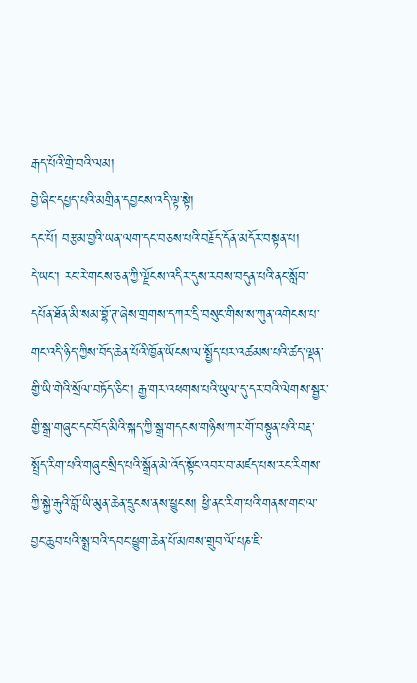རྒད་པོའི་གྲེ་བའི་ལམ།
བྱེ་ཞིང་དཔྱད་པའི་མགྲིན་དབྱངས་འདི་ལྟ་སྟེ།
དང་པོ། བརྩམ་བྱའི་ཡན་ལག་དང་བཅས་པའི་བརྗོད་དོན་མདོར་བསྟན་པ།
དེ་ཡང་། རང་རེ་གངས་ཅན་ཀྱི་ལྗོངས་འདིར་དུས་རབས་བདུན་པའི་ནང་སློབ་དཔོན་ཐོན་མི་སམ་བྷོ་ཊ་ཞེས་གྲགས་དཀར་དྲི་བསུང་གིས་ས་ཀུན་འགེངས་པ་གང་འདི་ཉིད་ཀྱིས་བོད་ཆེན་པོའི་ཁྱོན་ཡོངས་ལ་སྤྱོད་པར་འཚམས་པའི་ཚད་ལྡན་གྱི་ཡི་གེའི་སྲོལ་བཏོད་ཅིང་། རྒྱ་གར་འཕགས་པའི་ཡུལ་དུ་དར་བའི་ལེགས་སྦྱར་གྱི་སྒྲ་གཞུང་དང་བོད་མིའི་སྐད་ཀྱི་སྒྲ་གདངས་གཉིས་ཀར་གོ་བསྟུན་པའི་བརྡ་སྤྲོད་རིག་པའི་གཞུང་སྲིད་པའི་སྒྲོན་མེ་འོད་སྟོང་འབར་བ་མཛད་པས་རང་རིགས་ཀྱི་སྐྱེ་རྒུའི་བློ་ཡི་མུན་ཆེན་དྲུངས་ནས་ཕྱུངས། ཕྱི་ནང་རིག་པའི་གནས་གང་ལ་བྱང་ཆུབ་པའི་སྨྲ་བའི་དབང་ཕྱུག་ཆེན་པོ་མཁས་གྲུབ་ལོ་པཎ་ཇི་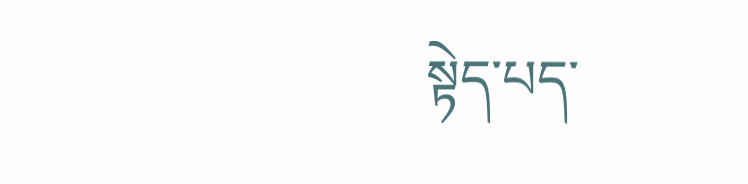སྟེད་པད་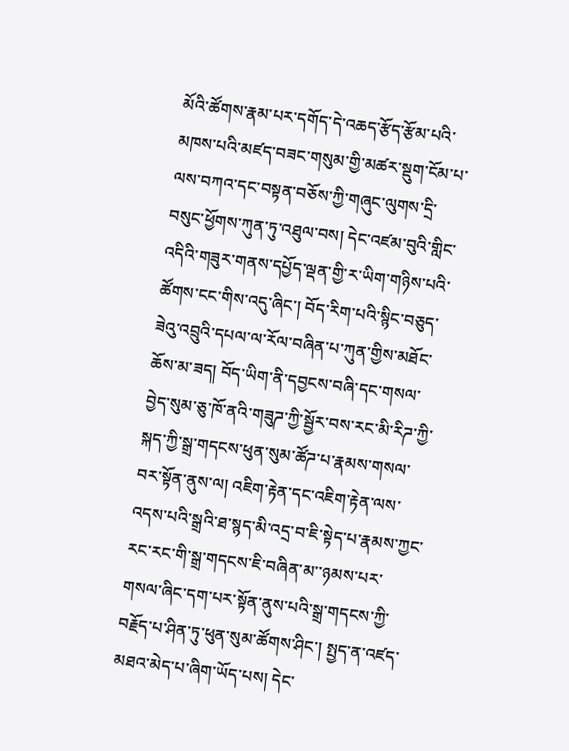མོའི་ཚོགས་རྣམ་པར་དགོད་དེ་འཆད་རྩོད་རྩོམ་པའི་མཁས་པའི་མཛད་བཟང་གསུམ་གྱི་མཚར་སྡུག་ངོམ་པ་ལས་བཀའ་དང་བསྟན་བཅོས་ཀྱི་གཞུང་ལུགས་དྲི་བསུང་ཕྱོགས་ཀུན་ཏུ་འཐུལ་བས། དེང་འཛམ་བུའི་གླིང་འདིའི་གཟུར་གནས་དཔྱོད་ལྡན་གྱི་ར་ཡིག་གཉིས་པའི་ཚོགས་ངང་གིས་འདུ་ཞིང་། བོད་རིག་པའི་སྙིང་བཅུད་ཟེའུ་འབྲུའི་དཔལ་ལ་རོལ་བཞིན་པ་ཀུན་གྱིས་མཐོང་ཆོས་མ་ཟད། བོད་ཡིག་ནི་དབྱངས་བཞི་དང་གསལ་བྱེད་སུམ་ཅུ་ཁོ་ནའི་གཟུཌ་ཀྱི་སྦྱོར་བས་རང་མི་རིཌ་ཀྱི་སྐད་ཀྱི་སྒྲ་གདངས་ཕུན་སུམ་ཚོཌ་པ་རྣམས་གསལ་བར་སྟོན་ནུས་ལ། འཇིག་རྟེན་དང་འཇིག་རྟེན་ལས་འདས་པའི་སྒྲའི་ཐ་སྙད་མི་འདྲ་བ་ཇི་སྟེད་པ་རྣམས་ཀྱང་རང་རང་གི་སྒྲ་གདངས་ཇི་བཞིན་མ་་ཉམས་པར་གསལ་ཞིང་དག་པར་སྟོན་ནུས་པའི་སྒྲ་གདངས་ཀྱི་བརྗོད་པ་ཤིན་ཏུ་ཕུན་སུམ་ཚོགས་ཤིང་། སྤྱད་ན་འཛད་མཐའ་མེད་པ་ཞིག་ཡོད་པས། དེང་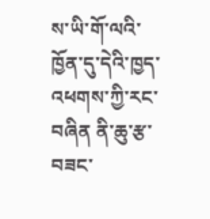ས་ཡི་གོ་ལའི་ཁྱོན་དུ་དེའི་ཁྱད་འཕགས་ཀྱི་རང་བཞིན ནི་ཆུ་རྩ་བཟང་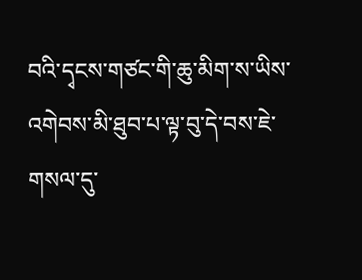བའི་དྭངས་གཙང་གི་ཆུ་མིག་ས་ཡིས་འགེབས་མི་ཐུབ་པ་ལྟ་བུ་དེ་བས་ཇེ་གསལ་དུ་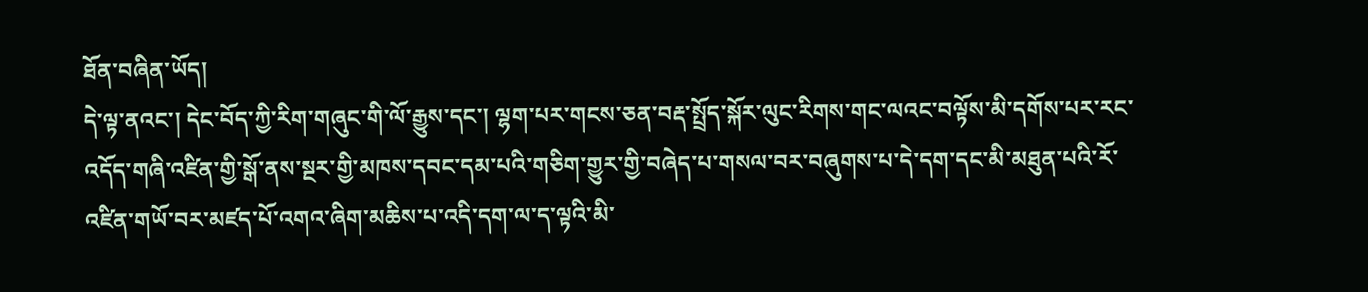ཐོན་བཞིན་ཡོད།
དེ་ལྟ་ནའང་། དེང་བོད་ཀྱི་རིག་གཞུང་གི་ལོ་རྒྱུས་དང་། ལྷག་པར་གངས་ཅན་བརྡ་སྤྲོད་སྐོར་ལུང་རིགས་གང་ལའང་བལྟོས་མི་དགོས་པར་རང་འདོད་གཞི་འཛིན་གྱི་སྒོ་ནས་སྔར་གྱི་མཁས་དབང་དམ་པའི་གཅིག་གྱུར་གྱི་བཞེད་པ་གསལ་བར་བཞུགས་པ་དེ་དག་དང་མི་མཐུན་པའི་རོ་འཛིན་གཡོ་བར་མཛད་པོ་འགའ་ཞིག་མཆིས་པ་འདི་དག་ལ་ད་ལྟའི་མི་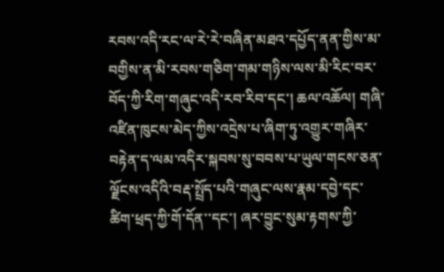རབས་འདི་རང་ལ་རེ་རེ་བཞིན་མཐའ་དཔྱོད་ནན་གྱིས་མ་བགྱིས་ན་མི་རབས་གཅིག་གམ་གཉིས་ལས་མི་རིང་བར་བོད་ཀྱི་རིག་གཞུང་འདི་རབ་རིབ་དང་། ཆལ་འཆོལ། གཞི་འཛིན་ཁུངས་མེད་ཀྱིས་འདྲེས་པ་ཞིག་ཏུ་འགྱུར་གཞིར་བརྟེན་ད་ལམ་འདིར་སྐབས་སུ་བབས་པ་ཡུལ་གངས་ཅན་ལྗོངས་འདིའི་བརྡ་སྤྲོད་པའི་གཞུང་ལས་རྣམ་དབྱེ་དང་ཚིག་ཕྲད་ཀྱི་གོ་དོན་་དང་། ཞར་བྱུང་སུམ་རྟགས་ཀྱི་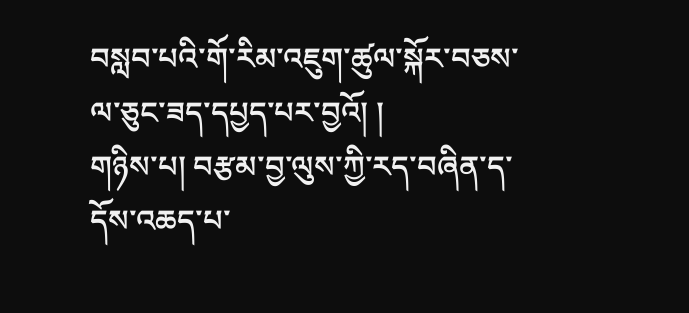བསླབ་པའི་གོ་རིམ་འཇུག་ཚུལ་སྐོར་བཅས་ལ་ཅུང་ཟད་དཔྱད་པར་བྱའོ། །
གཉིས་པ། བརྩམ་བྱ་ལུས་ཀྱི་རད་བཞིན་ད་དོས་འཆད་པ་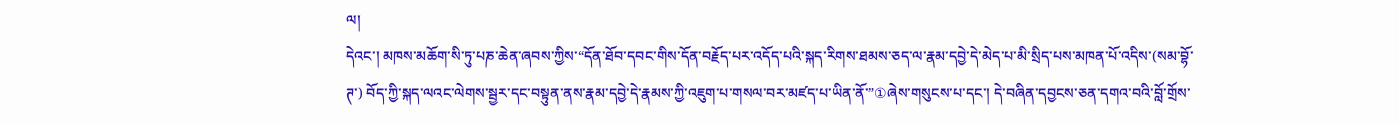ལ།
དེའང་། མཁས་མཆོག་སི་ཏུ་པཎ་ཆེན་ཞབས་ཀྱིས་“དོན་ཐོབ་དབང་གིས་དོན་བརྗོད་པར་འདོད་པའི་སྐད་རིགས་ཐམས་ཅད་ལ་རྣམ་དབྱེ་དེ་མེད་པ་མི་སྲིད་པས་མཁན་པོ་འདིས་(སམ་བྷོ་ཊ་) བོད་ཀྱི་སྐད་ལའང་ལེགས་སྦྱར་དང་བསྟུན་ནས་རྣམ་དབྱེ་དེ་རྣམས་ཀྱི་འཇུག་པ་གསལ་བར་མཛད་པ་ཡིན་ནོ་”①ཞེས་གསུངས་པ་དང་། དེ་བཞིན་དབྱངས་ཅན་དགའ་བའི་བློ་གྲོས་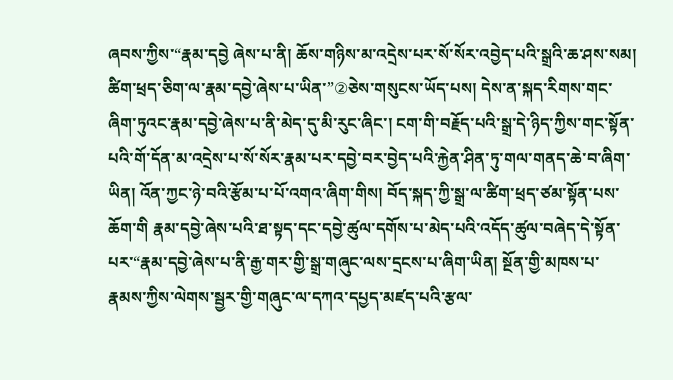ཞབས་ཀྱིས་“རྣམ་དབྱེ ཞེས་པ་ནི། ཆོས་གཉིས་མ་འདྲེས་པར་སོ་སོར་འབྱེད་པའི་སྒྲའི་ཆ་ཤས་སམ། ཚིག་ཕྲད་ཅིག་ལ་རྣམ་དབྱེ་ཞེས་པ་ཡིན་”②ཅེས་གསུངས་ཡོད་པས། དེས་ན་སྐད་རིགས་གང་ཞིག་ཏུའང་རྣམ་དབྱེ་ཞེས་པ་ནི་མེད་དུ་མི་རུང་ཞིང་། ངག་གི་བརྗོད་པའི་སྒྲ་དེ་ཉིད་ཀྱིས་གང་སྟོན་པའི་གོ་དོན་མ་འདྲེས་པ་སོ་སོར་རྣམ་པར་དབྱེ་བར་བྱེད་པའི་རྐྱེན་ཤིན་ཏུ་གལ་གནད་ཆེ་བ་ཞིག་ཡིན། འོན་ཀྱང་ཉེ་བའི་རྩོམ་པ་པོ་འགའ་ཞིག་གིས། བོད་སྐད་ཀྱི་སྒྲ་ལ་ཚིག་ཕྲད་ཙམ་སྟོན་པས་ཆོག་གི རྣམ་དབྱེ་ཞེས་པའི་ཐ་སྟད་དང་དབྱེ་ཚུལ་དགོས་པ་མེད་པའི་འདོད་ཚུལ་བཞེད་དེ་སྟོན་པར་“རྣམ་དབྱེ་ཞེས་པ་ནི་རྒྱ་གར་གྱི་སྒྲ་གཞུང་ལས་དྲངས་པ་ཞིག་ཡིན། སྔོན་གྱི་མཁས་པ་རྣམས་ཀྱིས་ལེགས་སྦྱར་གྱི་གཞུང་ལ་དཀའ་དཔྱད་མཛད་པའི་རྩལ་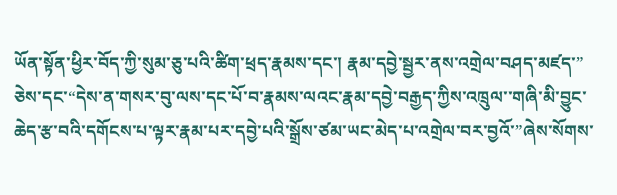ཡོན་སྟོན་ཕྱིར་བོད་ཀྱི་སུམ་ཅུ་པའི་ཚིག་ཕྲད་རྣམས་དང་། རྣམ་དབྱེ་སྦྱར་ནས་འགྲེལ་བཤད་མཛད་” ཅེས་དང་“དེས་ན་གསར་བུ་ལས་དང་པོ་བ་རྣམས་ལའང་རྣམ་དབྱེ་བརྒྱད་ཀྱིས་འཁྲུལ་་གཞི་མི་བྱུང་ཆེད་རྩ་བའི་དགོངས་པ་ལྟར་རྣམ་པར་དབྱེ་པའི་སྒྲོས་ཙམ་ཡང་མེད་པ་འགྲེལ་བར་བྱའོ་”ཞེས་སོགས་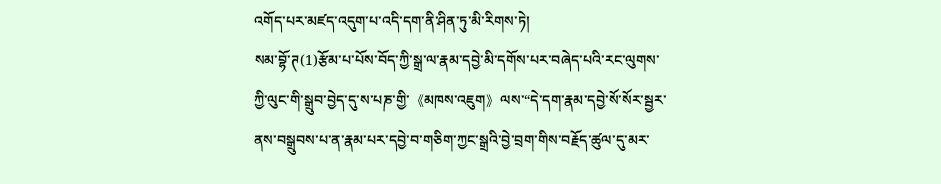འགོད་པར་མཛད་འདུག་པ་འདི་དག་ནི་ཤིན་ཏུ་མི་རིགས་ཏེ།
སམ་བྷོ་ཊ(1)རྩོམ་པ་པོས་བོད་ཀྱི་སྒྲ་ལ་རྣམ་དབྱེ་མི་དགོས་པར་བཞེད་པའི་རང་ལུགས་ཀྱི་ལུང་གི་སྒྲུབ་བྱེད་དུ་ས་པཎ་གྱི་《མཁས་འཇུག》ལས་“དེ་དག་རྣམ་དབྱེ་སོ་སོར་སྦྱར་ནས་བསྒྲུབས་པ་ན་རྣམ་པར་དབྱེ་བ་གཅིག་ཀྱང་སྒྲའི་བྱེ་བྲག་གིས་བརྗོད་ཚུལ་དུ་མར་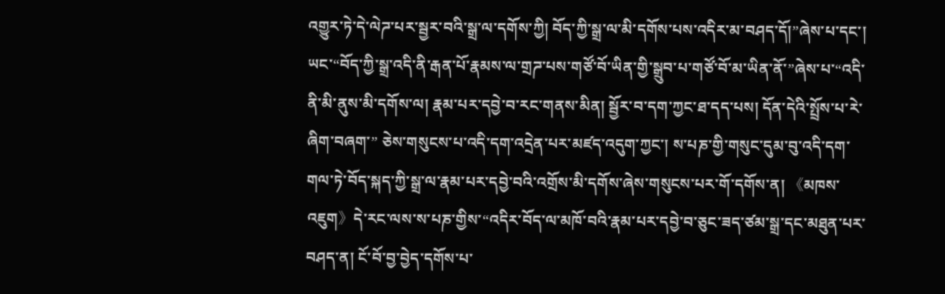འགྱུར་ཏེ་དེ་ལེཌ་པར་སྦྱར་བའི་སྒྲ་ལ་དགོས་ཀྱི། བོད་ཀྱི་སྒྲ་ལ་མི་དགོས་པས་འདིར་མ་བཤད་དོ།”ཞེས་པ་དང་། ཡང་“བོད་ཀྱི་སྒྲ་འདི་ནི་རྒན་པོ་རྣམས་ལ་གྲཌ་པས་གཙོ་བོ་ཡིན་གྱི་སྒྲུབ་པ་གཙོ་བོ་མ་ཡིན་ནོ་”ཞེས་པ་“འདི་ནི་མི་ནུས་མི་དགོས་ལ། རྣམ་པར་དབྱེ་བ་རང་གནས་མིན། སྦྱོར་བ་དག་ཀྱང་ཐ་དད་པས། དོན་དེའི་སྤྲོས་པ་རེ་ཞིག་བཞག་” ཅེས་གསུངས་པ་འདི་དག་འདྲེན་པར་མཛད་འདུག་ཀྱང་། ས་པཎ་གྱི་གསུང་དུམ་བུ་འདི་དག་གལ་ཏེ་བོད་སྐད་ཀྱི་སྒྲ་ལ་རྣམ་པར་དབྱེ་བའི་འགྲོས་མི་དགོས་ཞེས་གསུངས་པར་གོ་དགོས་ན། 《མཁས་འཇུག》དེ་རང་ལས་ས་པཎ་གྱིས་“འདིར་བོད་ལ་མཁོ་བའི་རྣམ་པར་དབྱེ་བ་ཅུང་ཟད་ཙམ་སྒྲ་དང་མཐུན་པར་བཤད་ན། ངོ་བོ་བྱ་བྱེད་དགོས་པ་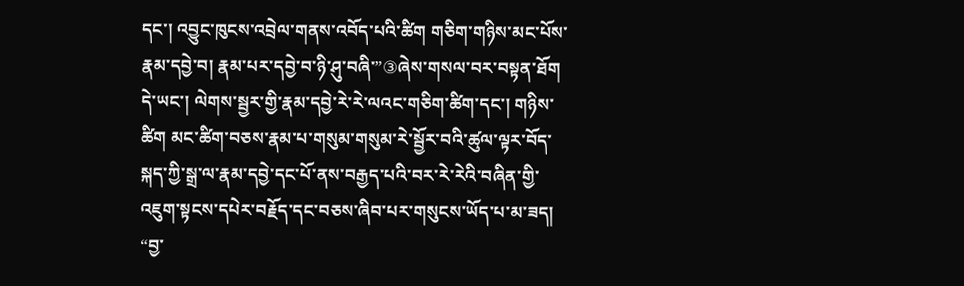དང་། འབྱུང་ཁུངས་འབྲེལ་གནས་འབོད་པའི་ཚིག གཅིག་གཉིས་མང་པོས་རྣམ་དབྱེ་བ། རྣམ་པར་དབྱེ་བ་ཉི་ཤུ་བཞི་”③ཞེས་གསལ་བར་བསྟན་ཐོག དེ་ཡང་། ལེགས་སྦྱར་གྱི་རྣམ་དབྱེ་རེ་རེ་ལའང་གཅིག་ཚིག་དང་། གཉིས་ཚིག མང་ཚིག་བཅས་རྣམ་པ་གསུམ་གསུམ་རེ་སྦྱོར་བའི་ཚུལ་ལྟར་བོད་སྐད་ཀྱི་སྒྲ་ལ་རྣམ་དབྱེ་དང་པོ་ནས་བརྒྱད་པའི་བར་རེ་རེའི་བཞིན་གྱི་འཇུག་སྟངས་དཔེར་བརྗོད་དང་བཅས་ཞིབ་པར་གསུངས་ཡོད་པ་མ་ཟད། “བྱ་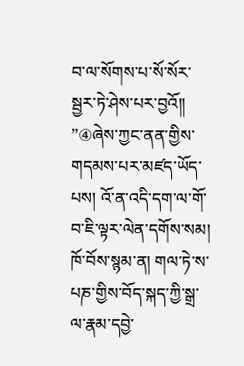བ་ལ་སོགས་པ་སོ་སོར་སྦྱར་ཏེ་ཤེས་པར་བྱའོ།། ”④ཞེས་ཀྱང་ནན་གྱིས་གདམས་པར་མཛད་ཡོད་པས། འོ་ན་འདི་དག་ལ་གོ་བ་ཇི་ལྟར་ལེན་དགོས་སམ། ཁོ་བོས་སྙམ་ན། གལ་ཏེ་ས་པཎ་གྱིས་བོད་སྐད་ཀྱི་སྒྲ་ལ་རྣམ་དབྱེ་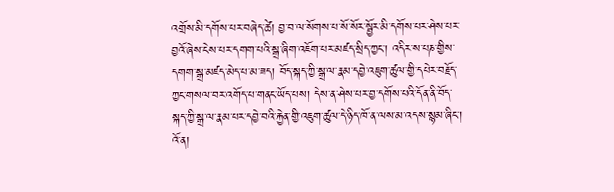འགྲོས་མི་དགོས་པར་བཞེད་ཚེ། བྱ་བ་ལ་སོགས་པ་སོ་སོར་སྦྱོར་མི་དགོས་པར་ཤེས་པར་བྱའོ་ཞེས་ངེས་པར་དགག་པའི་སྒྲ་ཞིག་འཇོག་པར་མཛད་སྲིད་ཀྱང་། འདིར་ས་པཎ་གྱིས་དགག་སྒྲ་མཛད་མེད་པ་མ་ཟད། བོད་སྐད་ཀྱི་སྒྲ་ལ་རྣམ་དབྱེ་འཇུག་ཚུལ་གྱི་དཔེར་བརྗོད་ཀྱང་གསལ་བར་འགོད་པ་གནང་ཡོད་པས། དེས་ན་ཤེས་པར་བྱ་དགོས་པའི་དོན་ནི་བོད་སྐད་ཀྱི་སྒྲ་ལ་རྣམ་པར་དབྱེ་བའི་རྐྱེན་གྱི་འཇུག་ཚུལ་དེ་ཉིད་ཁོ་ན་ལས་མ་འདས་སྙམ་ཞིང་། འོ་ན།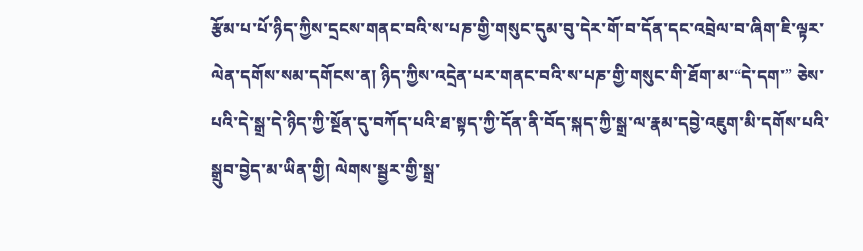རྩོམ་པ་པོ་ཉིད་ཀྱིས་དྲངས་གནང་བའི་ས་པཎ་གྱི་གསུང་དུམ་བུ་དེར་གོ་བ་དོན་དང་འབྲེལ་བ་ཞིག་ཇི་ལྟར་ལེན་དགོས་སམ་དགོངས་ན། ཉིད་ཀྱིས་འདྲེན་པར་གནང་བའི་ས་པཎ་གྱི་གསུང་གི་ཐོག་མ་“དེ་དག་” ཅེས་པའི་དེ་སྒྲ་དེ་ཉིད་ཀྱི་སྔོན་དུ་བཀོད་པའི་ཐ་སྟད་ཀྱི་དོན་ནི་བོད་སྐད་ཀྱི་སྒྲ་ལ་རྣམ་དབྱེ་འཇུག་མི་དགོས་པའི་སྒྲུབ་བྱེད་མ་ཡིན་གྱི། ལེགས་སྦྱར་གྱི་སྒྲ་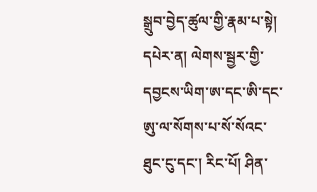སྒྲུབ་བྱེད་ཚུལ་གྱི་རྣམ་པ་སྟེ། དཔེར་ན། ལེགས་སྦྱར་གྱི་དབྱངས་ཡིག་ཨ་དང་ཨི་དང་ཨུ་ལ་སོགས་པ་སོ་སོའང་ཐུང་ངུ་དང་། རིང་པོ། ཤིན་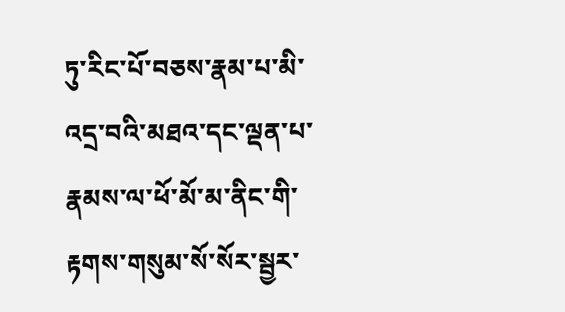ཏུ་རིང་པོ་བཅས་རྣམ་པ་མི་འདྲ་བའི་མཐའ་དང་ལྡན་པ་རྣམས་ལ་ཕོ་མོ་མ་ནིང་གི་རྟགས་གསུམ་སོ་སོར་སྦྱར་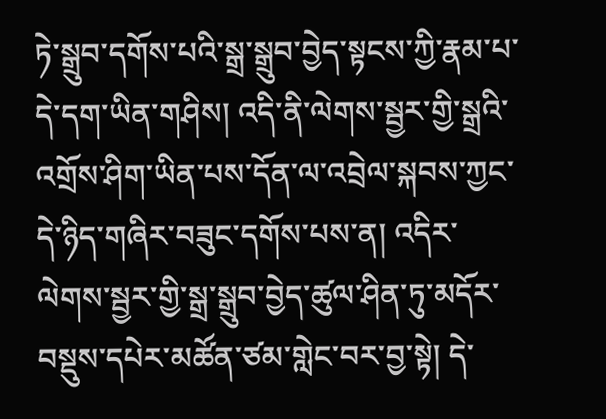ཏེ་སྒྲུབ་དགོས་པའི་སྒྲ་སྒྲུབ་བྱེད་སྟངས་ཀྱི་རྣམ་པ་དེ་དག་ཡིན་གཤིས། འདི་ནི་ལེགས་སྦྱར་གྱི་སྒྲའི་འགྲོས་ཤིག་ཡིན་པས་དོན་ལ་འབྲེལ་སྐབས་ཀྱང་དེ་ཉིད་གཞིར་བཟུང་དགོས་པས་ན། འདིར་ལེགས་སྦྱར་གྱི་སྒྲ་སྒྲུབ་བྱེད་ཚུལ་ཤིན་ཏུ་མདོར་བསྡུས་དཔེར་མཚོན་ཙམ་གླེང་བར་བྱ་སྟེ། དེ་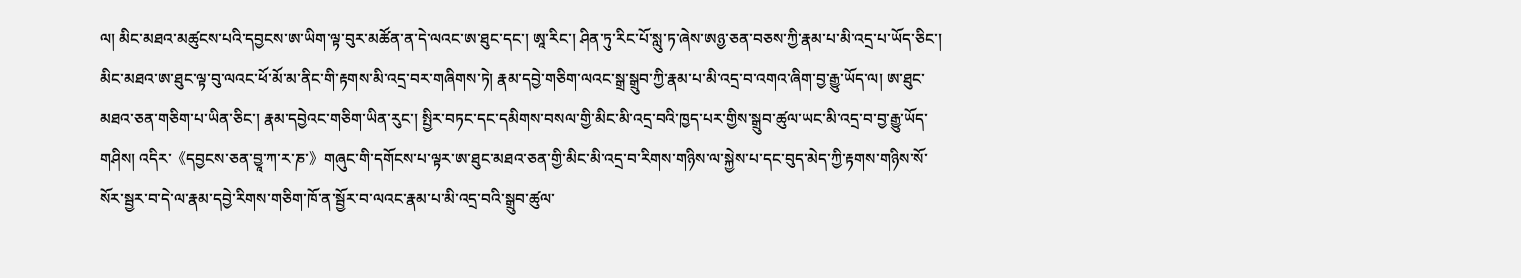ལ། མིང་མཐའ་མཚུངས་པའི་དབྱངས་ཨ་ཡིག་ལྟ་བུར་མཚོན་ན་དེ་ལའང་ཨ་ཐུང་དང་། ཨཱ་རིང་། ཤིན་ཏུ་རིང་པོ་སླུ་ཏ་ཞེས་ཨཉྱ་ཅན་བཅས་ཀྱི་རྣམ་པ་མི་འདྲ་པ་ཡོད་ཅིང་། མིང་མཐའ་ཨ་ཐུང་ལྟ་བུ་ལའང་ཕོ་མོ་མ་ནིང་གི་རྟགས་མི་འདྲ་བར་གཞིགས་ཏེ། རྣམ་དབྱེ་གཅིག་ལའང་སྒྲ་སྒྲུབ་ཀྱི་རྣམ་པ་མི་འདྲ་བ་འགའ་ཞིག་བྱ་རྒྱུ་ཡོད་ལ། ཨ་ཐུང་མཐའ་ཅན་གཅིག་པ་ཡིན་ཅིང་། རྣམ་དབྱེའང་གཅིག་ཡིན་རུང་། སྤྱིར་བཏང་དང་དམིགས་བསལ་གྱི་མིང་མི་འདྲ་བའི་ཁྱད་པར་གྱིས་སྒྲུབ་ཚུལ་ཡང་མི་འདྲ་བ་བྱ་རྒྱུ་ཡོད་གཤིས། འདིར་《དབྱངས་ཅན་བྱཱ་ཀ་ར་ཎ་》གཞུང་གི་དགོངས་པ་ལྟར་ཨ་ཐུང་མཐའ་ཅན་གྱི་མིང་མི་འདྲ་བ་རིགས་གཉིས་ལ་སྐྱེས་པ་དང་བུད་མེད་ཀྱི་རྟགས་གཉིས་སོ་སོར་སྦྱར་བ་དེ་ལ་རྣམ་དབྱེ་རིགས་གཅིག་ཁོ་ན་སྦྱོར་བ་ལའང་རྣམ་པ་མི་འདྲ་བའི་སྒྲུབ་ཚུལ་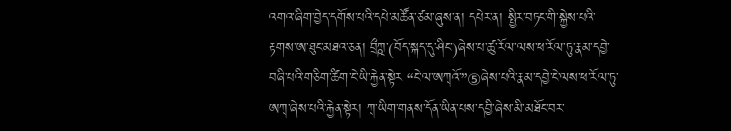འགའ་ཞིག་བྱེད་དགོས་པའི་དཔེ་མཚོན་ཙམ་ཞུས་ན། དཔེར་ན། སྤྱིར་བཏང་གི་སྐྱེས་པའི་རྟགས་ཨ་ཐུང་མཐའ་ཅན། བྲྀཀྵ་(བོད་སྐད་དུ་ཤིང་)ཞེས་པ་ཚུ་རོལ་ལས་ཕ་རོལ་ཏུ་རྣམ་དབྱེ་བཞི་པའི་གཅིག་ཚིག་ངེ་ཡི་རྐྱེན་སྟེར “ངེ་ལ་ཨཀ྄འོ་”⑤ཞེས་པའི་རྣམ་དབྱེ་ངེ་ལས་ཕ་རོལ་ཏུ་ཨཀ྄་ཞེས་པའི་རྐྱེན་སྟེར། ཀ྄་ཡིག་གནས་དོན་ཡིན་པས་དབྱི་ཞེས་མི་མཐོང་བར་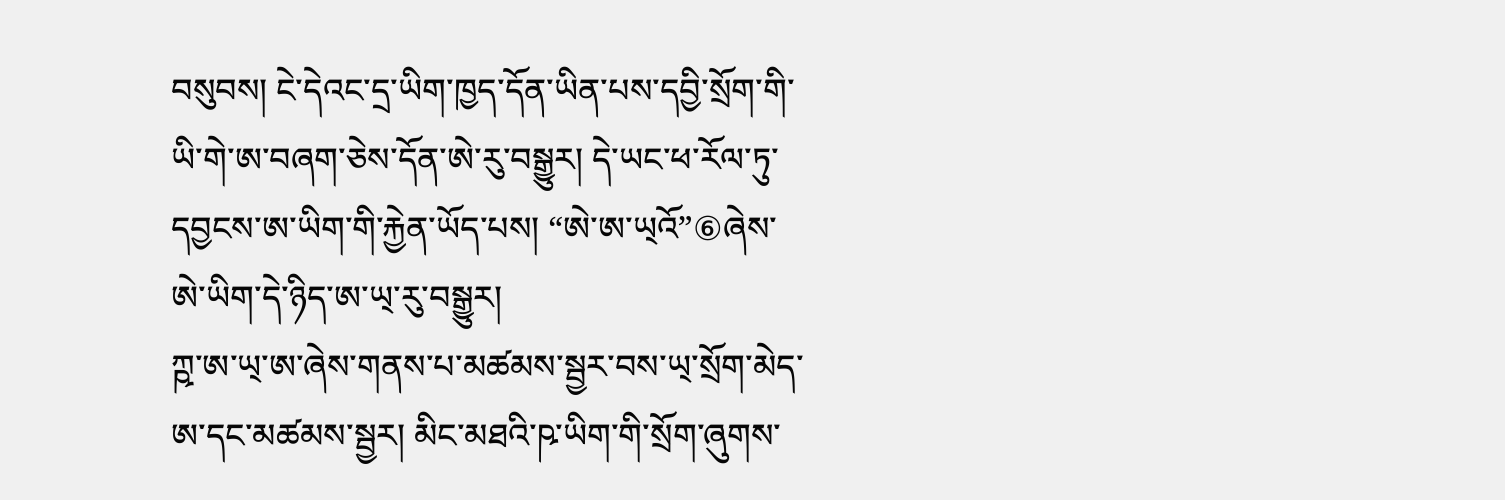བསུབས། ངེ་དེའང་དྲ་ཡིག་ཁྱད་དོན་ཡིན་པས་དབྱི་སྲོག་གི་ཡི་གེ་ཨ་བཞག་ཅེས་དོན་ཨེ་རུ་བསྒྱུར། དེ་ཡང་ཕ་རོལ་ཏུ་དབྱངས་ཨ་ཡིག་གི་རྐྱེན་ཡོད་པས། “ཨེ་ཨ་ཡ྄འོ”⑥ཞེས་ཨེ་ཡིག་དེ་ཉིད་ཨ་ཡ྄་རུ་བསྒྱུར།
ཀྵ་ཨ་ཡ྄་ཨ་ཞེས་གནས་པ་མཚམས་སྦྱར་བས་ཡ྄་སྲོག་མེད་ཨ་དང་མཚམས་སྦྱར། མིང་མཐའི་ཥ་ཡིག་གི་སྲོག་ཞུགས་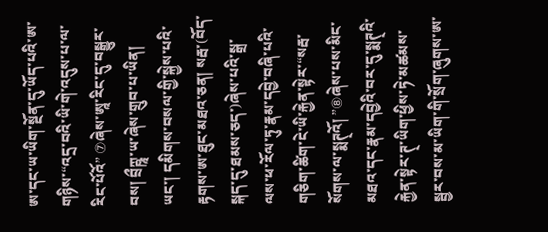ཨ་དང་ཡ་ཡིག་སྔོན་དུ་ཡོད་པའི་ཨ་གཉིས་“འདྲ་བའི་ཡི་གེ་འདུས་པ་ལ་རིང་པོའོ” ⑦ཞེས་ཨཱ་རིང་དུ་བསྒྱུར་བས། བྲྀཀྵཱ་ཡ་ཞེས་གྲུབ་པ་ཡིན།
ཡང་། དམིགས་བསལ་གྱི་སྐྱེས་པའི་རྟགས་ཨ་ཐུང་མཐའ་ཅན། སརྦ་(བོད་སྐད་དུ་ཐམས་ཅད་)ཞེས་པའི་སྒྲ་ལས་ཕ་རོལ་ཏུ་རྣམ་དབྱེ་བཞི་པའི་གཅིག་ཚིག་ངེ་ཡི་རྐྱེན་སྟེར་“སརྦ་སོགས་ལ་སྨཊ྄འོ། ”⑧ཞེས་པས་མིང་མཐའ་དང་རྣམ་དབྱེའི་བར་དུ་སྨཊ྄འི་རྐྱེན་སྟེར་ཊ྄་ཡིག་ཕྱིས་ཏེ་མཚམས་སྦྱར་བས་མ་ཡིག་གི་སྲོག་ཞུགས་ཨ་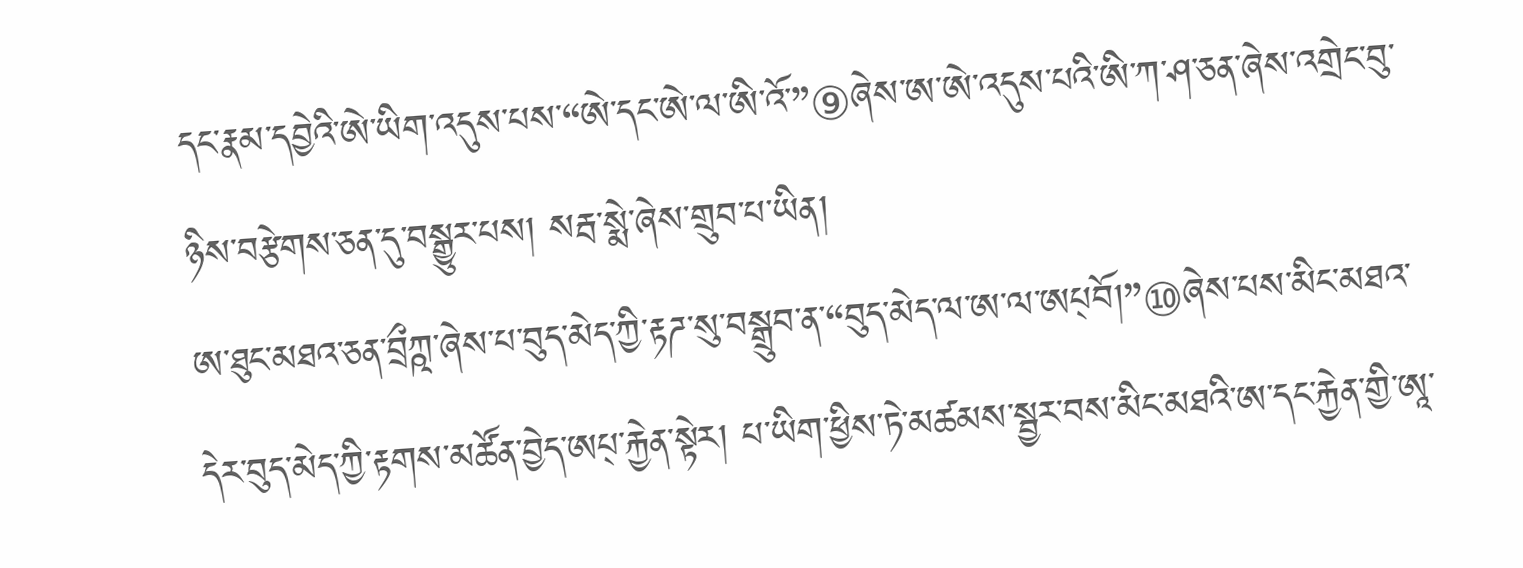དང་རྣམ་དབྱེའི་ཨེ་ཡིག་འདུས་པས་“ཨེ་དང་ཨེ་ལ་ཨི་འོ་”⑨ཞེས་ཨ་ཨེ་འདུས་པའི་ཨི་ཀ་ཤ་ཅན་ཞེས་འགྲེང་བུ་ཉིས་བརྩེགས་ཅན་དུ་བསྒྱུར་པས། སརྦ་སྨེ་ཞེས་གྲུབ་པ་ཡིན།
ཨ་ཐུང་མཐའ་ཅན་བྲྀཀྵ་ཞེས་པ་བུད་མེད་ཀྱི་རྟཌ་སུ་བསྒྲུབ་ན་“བུད་མེད་ལ་ཨ་ལ་ཨཔ྄བོ།”⑩ཞེས་པས་མིང་མཐའ་དེར་བུད་མེད་ཀྱི་རྟགས་མཚོན་བྱེད་ཨཔ྄་རྐྱེན་སྟེར། པ་ཡིག་ཕྱིས་ཏེ་མཚམས་སྦྱར་བས་མིང་མཐའི་ཨ་དང་རྐྱེན་གྱི་ཨཱ་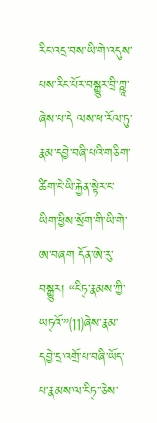རིང་འདྲ་བས་ཡི་གེ་འདུས་པས་རིང་པོར་བསྒྱུར་བྲི་ཀྵཱ་ཞེས་པ་དེ ལས་ཕ་རོལ་ཏུ་རྣམ་དབྱེ་བཞི་པའི་གཅིག་ཚིག་ངེ་ཡི་རྐྱེན་སྟེར་ང་ཡིག་ཕྱིས་སྲོག་གི་ཡི་གེ་ཨ་བཞག དོན་ཨེ་རུ་བསྒྱུར། “ངིཏ྄་རྣམས་ཀྱི་ཡཏ྄འོ་”⑾ཞེས་རྣམ་དབྱེ་དྲ་འགྲོ་པ་བཞི་ཡོད་པ་རྣམས་ལ་ངིཏ྄་་ཅེས་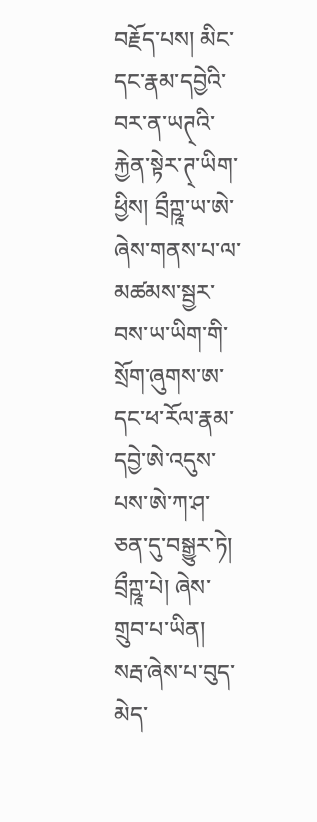བརྗོད་པས། མིང་དང་རྣམ་དབྱེའི་བར་ན་ཡཊ྄འི་རྐྱེན་སྟེར་ཊ྄་ཡིག་ཕྱིས། བྲྀཀྵཱ་ཡ་ཨེ་ཞེས་གནས་པ་ལ་མཚམས་སྦྱར་བས་ཡ་ཡིག་གི་སྲོག་ཞུགས་ཨ་དང་ཕ་རོལ་རྣམ་དབྱེ་ཨེ་འདུས་པས་ཨེ་ཀ་ཤ་ཅན་དུ་བསྒྱུར་ཏེ། བྲྀཀྵཱ་པེ། ཞེས་གྲུབ་པ་ཡིན།
སརྦ་ཞེས་པ་བུད་མེད་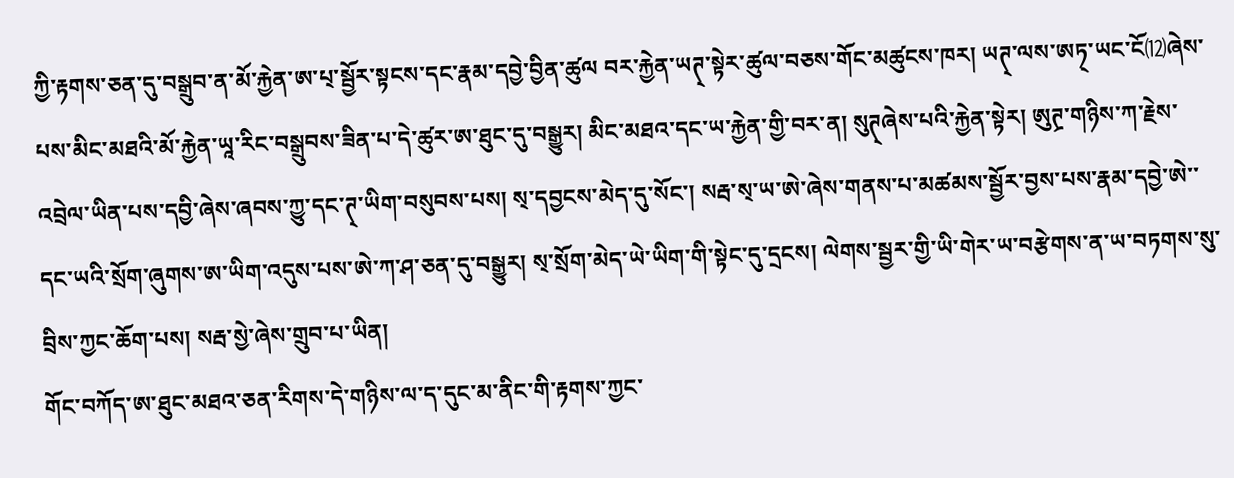ཀྱི་རྟགས་ཅན་དུ་བསྒྲུབ་ན་མོ་རྐྱེན་ཨ་པ྄་སྦྱོར་སྟངས་དང་རྣམ་དབྱེ་བྱིན་ཚུལ བར་རྐྱེན་ཡཊ྄་སྟེར་ཚུལ་བཅས་གོང་མཚུངས་ཁར། ཡཊ྄་ལས་ཨཏ྄་ཡང་ངོ⑿ཞེས་པས་མིང་མཐའི་མོ་རྐྱེན་ཡཱ་རིང་བསྒྲུབས་ཟིན་པ་དེ་ཚུར་ཨ་ཐུང་དུ་བསྒྱུར། མིང་མཐའ་དང་ཡ་རྐྱེན་གྱི་བར་ན། སུཊ྄ཞེས་པའི་རྐྱེན་སྟེར། ཨུཊྲ་གཉིས་ཀ་རྗེས་འབྲེལ་ཡིན་པས་དབྱི་ཞེས་ཞབས་ཀྱུ་དང་ཊ྄་ཡིག་བསུབས་པས། ས྄་དབྱངས་མེད་དུ་སོང་། སརྦ་ས྄་ཡ་ཨེ་ཞེས་གནས་པ་མཚམས་སྦྱོར་བྱས་པས་རྣམ་དབྱེ་ཨེ་་དང་ཡའི་སྲོག་ཞུགས་ཨ་ཡིག་འདུས་པས་ཨེ་ཀ་ཤ་ཅན་དུ་བསྒྱུར། ས྄་སྲོག་མེད་ཡེ་ཡིག་གི་སྟེང་དུ་དྲངས། ལེགས་སྦྱར་གྱི་ཡི་གེར་ཡ་བརྩེགས་ན་ཡ་བཏགས་སུ་བྲིས་ཀྱང་ཆོག་པས། སརྦ་སྱེ་ཞེས་གྲུབ་པ་ཡིན།
གོང་བཀོད་ཨ་ཐུང་མཐའ་ཅན་རིགས་དེ་གཉིས་ལ་ད་དུང་མ་ནིང་གི་རྟགས་ཀྱང་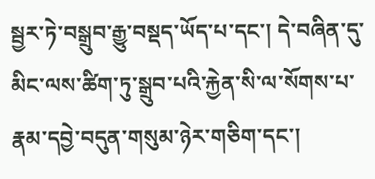སྦྱར་ཏེ་བསྒྲུབ་རྒྱུ་བསྡད་ཡོད་པ་དང་། དེ་བཞིན་དུ་མིང་ལས་ཚིག་ཏུ་སྒྲུབ་པའི་རྐྱེན་སི་ལ་སོགས་པ་རྣམ་དབྱེ་བདུན་གསུམ་ཉེར་གཅིག་དང་།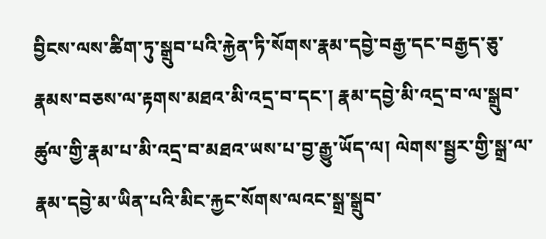བྱིངས་ལས་ཚིག་ཏུ་སྒྲུབ་པའི་རྐྱེན་ཏི་སོགས་རྣམ་དབྱེ་བརྒྱ་དང་བརྒྱད་ཅུ་རྣམས་བཅས་ལ་རྟགས་མཐའ་མི་འདྲ་བ་དང་། རྣམ་དབྱེ་མི་འདྲ་བ་ལ་སྒྲུབ་ཚུལ་གྱི་རྣམ་པ་མི་འདྲ་བ་མཐའ་ཡས་པ་བྱ་རྒྱུ་ཡོད་ལ། ལེགས་སྦྱར་གྱི་སྒྲ་ལ་རྣམ་དབྱེ་མ་ཡིན་པའི་མིང་རྐྱང་སོགས་ལའང་སྒྲ་སྒྲུབ་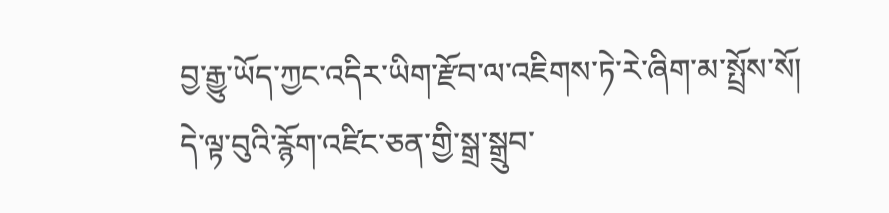བྱ་རྒྱུ་ཡོད་ཀྱང་འདིར་ཡིག་རྫོབ་ལ་འཇིགས་ཏེ་རེ་ཞིག་མ་སྤྲོས་སོ།
དེ་ལྟ་བུའི་རྙོག་འཛིང་ཅན་གྱི་སྒྲ་སྒྲུབ་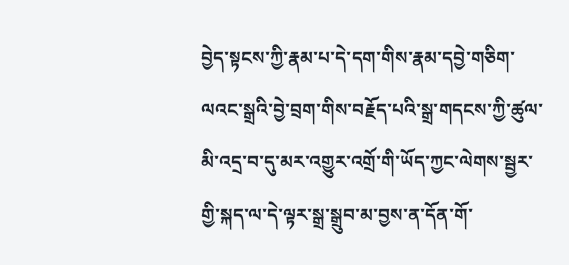བྱེད་སྟངས་ཀྱི་རྣམ་པ་དེ་དག་གིས་རྣམ་དབྱེ་གཅིག་ལའང་སྒྲའི་བྱེ་བྲག་གིས་བརྗོད་པའི་སྒྲ་གདངས་ཀྱི་ཚུལ་མི་འདྲ་བ་དུ་མར་འགྱུར་འགྲོ་གི་ཡོད་ཀྱང་ལེགས་སྦྱར་གྱི་སྐད་ལ་དེ་ལྟར་སྒྲ་སྒྲུབ་མ་བྱས་ན་དོན་གོ་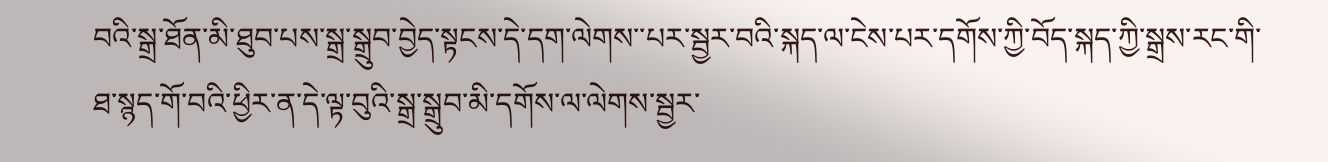བའི་སྒྲ་ཐོན་མི་ཐུབ་པས་སྒྲ་སྒྲུབ་བྱེད་སྟངས་དེ་དག་ལེགས་་པར་སྦྱར་བའི་སྐད་ལ་ངེས་པར་དགོས་ཀྱི་བོད་སྐད་ཀྱི་སྒྲས་རང་གི་ཐ་སྙད་གོ་བའི་ཕྱིར་ན་དེ་ལྟ་བུའི་སྒྲ་སྒྲུབ་མི་དགོས་ལ་ལེགས་སྦྱར་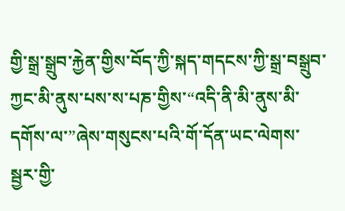གྱི་སྒྲ་སྒྲུབ་རྐྱེན་གྱིས་བོད་ཀྱི་སྐད་གདངས་ཀྱི་སྒྲ་བསྒྲུབ་ཀྱང་མི་ནུས་པས་ས་པཎ་གྱིས་“འདི་ནི་མི་ནུས་མི་དགོས་ལ་”ཞེས་གསུངས་པའི་གོ་དོན་ཡང་ལེགས་སྦྱར་གྱི་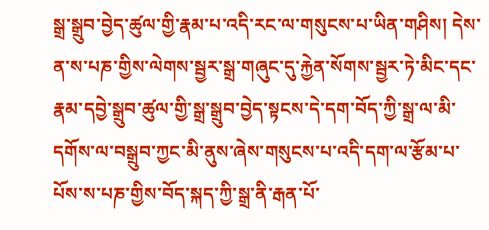སྒྲ་སྒྲུབ་བྱེད་ཚུལ་གྱི་རྣམ་པ་འདི་རང་ལ་གསུངས་པ་ཡིན་གཤིས། དེས་ན་ས་པཎ་གྱིས་ལེགས་སྦྱར་སྒྲ་གཞུང་དུ་རྐྱེན་སོགས་སྦྱར་ཏེ་མིང་དང་རྣམ་དབྱེ་སྒྲུབ་ཚུལ་གྱི་སྒྲ་སྒྲུབ་བྱེད་སྟངས་དེ་དག་བོད་ཀྱི་སྒྲ་ལ་མི་དགོས་ལ་བསྒྲུབ་ཀྱང་མི་ནུས་ཞེས་གསུངས་པ་འདི་དག་ལ་རྩོམ་པ་པོས་ས་པཎ་གྱིས་བོད་སྐད་ཀྱི་སྒྲ་ནི་རྒན་པོ་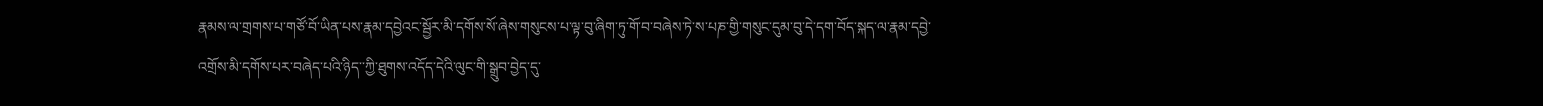རྣམས་ལ་གྲགས་པ་གཙོ་བོ་ཡིན་པས་རྣམ་དབྱེའང་སྦྱོར་མི་དགོས་སོ་ཞེས་གསུངས་པ་ལྟ་བུ་ཞིག་ཏུ་གོ་བ་བཞེས་ཏེ་ས་པཎ་གྱི་གསུང་དུམ་བུ་དེ་དག་བོད་སྐད་ལ་རྣམ་དབྱེ་འགྲོས་མི་དགོས་པར་བཞེད་པའི་ཉིད་་ཀྱི་ཐུགས་འདོད་དེའི་ལུང་གི་སྒྲུབ་བྱེད་དུ་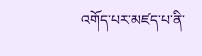འགོད་པར་མཛད་པ་ནི་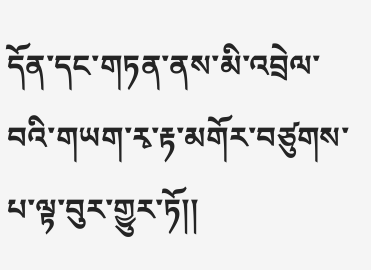དོན་དང་གཏན་ནས་མི་འབྲེལ་བའི་གཡག་རྭ་རྟ་མགོར་བཙུགས་པ་ལྟ་བུར་གྱུར་ཏོ།།